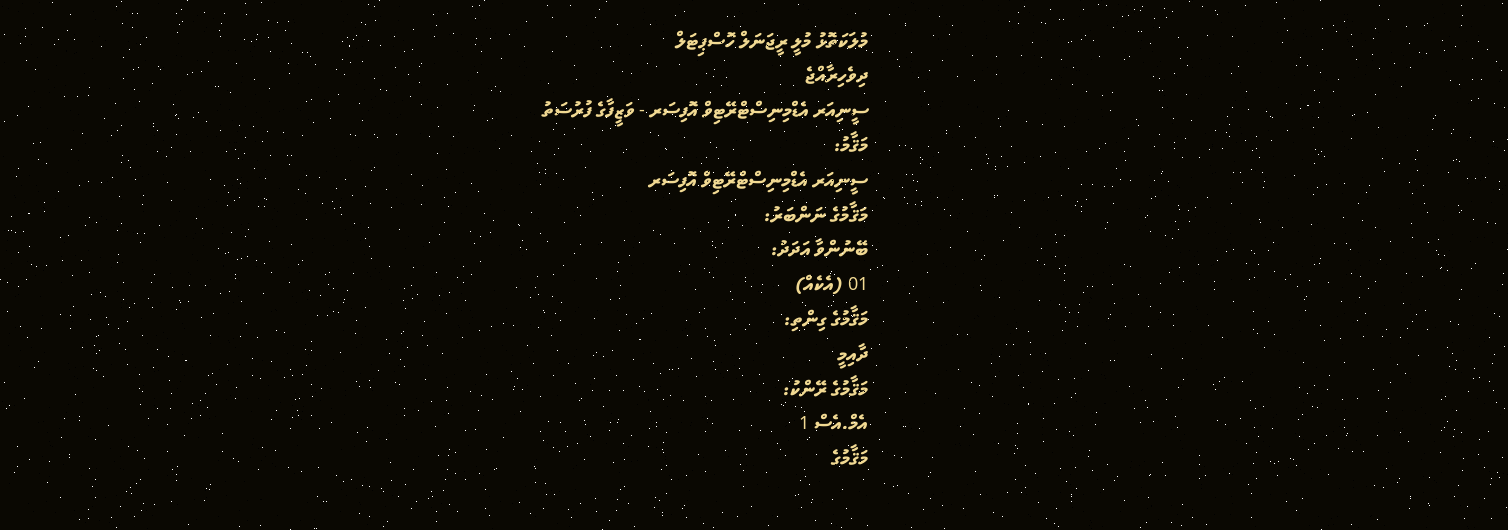މުލަކަތޮޅު މުލީ ރީޖަނަލް ހޮސްޕިޓަލް
ދިވެހިރާއްޖެ
ސީނިއަރ އެޑްމިނިސްޓްރޭޓިވް އޮފިސަރ - ވަޒީފާގެ ފުރުސަތު
މަޤާމު:
ސީނިއަރ އެޑްމިނިސްޓްރޭޓިވް އޮފިސަރ
މަޤާމުގެ ނަންބަރު:
ބޭނުންވާ އަދަދު:
01 (އެކެއް)
މަޤާމުގެ ގިންތި:
ދާއިމީ
މަޤާމުގެ ރޭންކު:
އެމް.އެސް 1
މަޤާމުގެ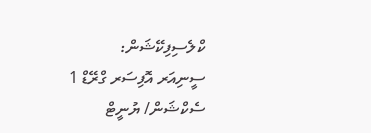ކްލެސިފިކޭޝަން:
ސީނިއަރ އޮފިސަރ ގްރޭޑް 1
ސެކްޝަން/ ޔުނީޓް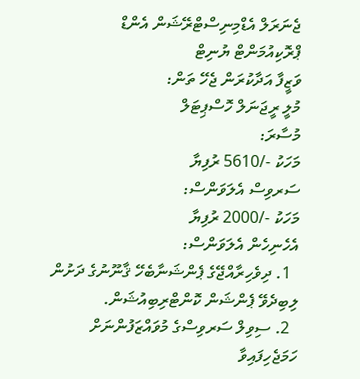ޖެނަރަލް އެޑްމިނިސްޓްރޭޝަން އެންޑް ޕްރޮކިއުމަންޓް ޔުނިޓް
ވަޒީފާ އަދާކުރަން ޖެހޭ ތަން:
މުލީ ރީޖަނަލް ހޮސްޕިޓަލް
މުސާރަ:
މަހަކު -/5610 ރުފިޔާ
ސަރވިސް އެލަވަންސް:
މަހަކު -/2000 ރުފިޔާ
އެހެނިހެން އެލަވަންސް:
  1. ދިވެހިރާއްޖޭގެ ޕެންޝަނާބެހޭ ޤާނޫނުގެ ދަށުން ލިބިދެވޭ ޕެންޝަން ކޮންޓްރިބިއުޝަން.
  2. ސިވިލް ސަރވިސްގެ މުވައްޒަފުންނަށް ހަމަޖެހިފައިވާ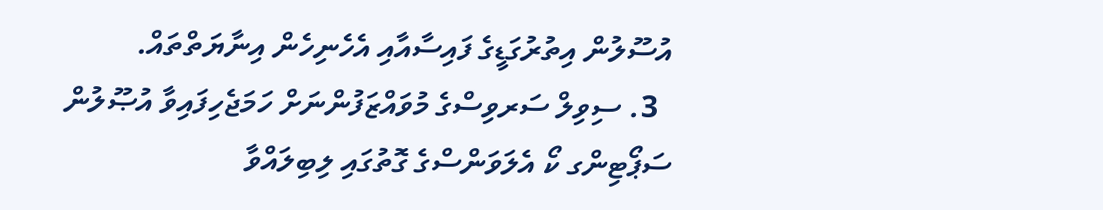އުސޫލުން އިތުރުގަޑީގެ ފައިސާއާއި އެހެނިހެން އިނާޔަތްތައް.
  3. ސިވިލް ސަރވިސްގެ މުވައްޒަފުންނަށް ހަމަޖެހިފައިވާ އުޞޫލުން ސަޕޯޓިންގ ކޯ އެލަވަންސްގެ ގޮތުގައި ލިބިލައްވާ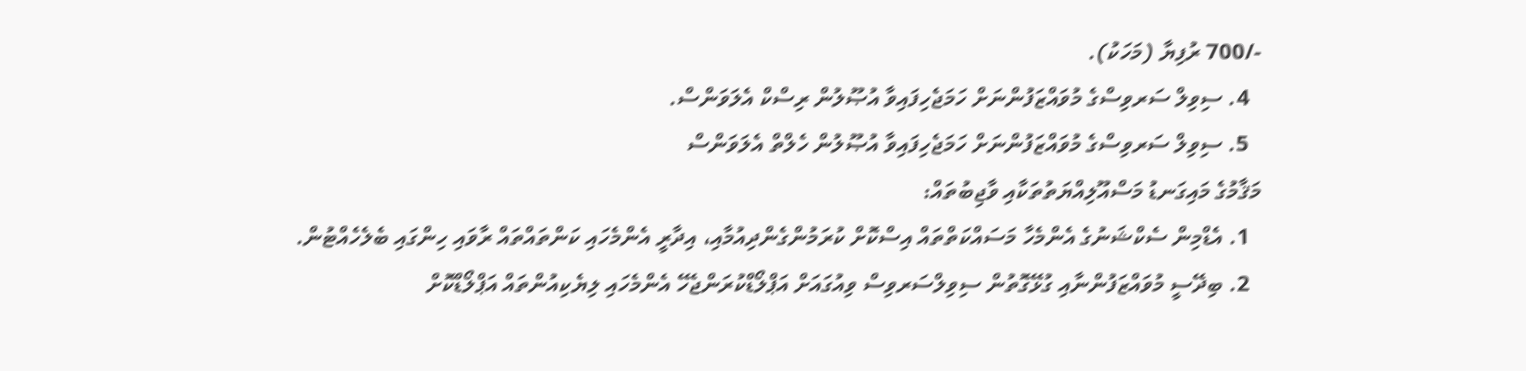-/700 ރުފިޔާ (މަހަކު).
  4. ސިވިލް ސަރވިސްގެ މުވައްޒަފުންނަށް ހަމަޖެހިފައިވާ އުޞޫލުން ރިސްކް އެލަވަންސް.
  5. ސިވިލް ސަރވިސްގެ މުވައްޒަފުންނަށް ހަމަޖެހިފައިވާ އުޞޫލުން ހެލްތް އެލަވަންސް
މަޤާމުގެ މައިގަނޑު މަސްއޫލިއްޔަތުތަކާއި ވާޖިބުތައް:
  1. އެޑްމިން ސެކްޝަނުގެ އެންމެހާ މަސައްކަތްތައް އިސްކޮށް ކުރަމުންގެންދިއުމާއި، އިދާރީ އެންމެހައި ކަންތައްތައް ރާވައި ހިންގައި ބެލެހެއްޓުން.
  2. ބިދޭސީ މުވައްޒަފުންނާއި ގުޅޭގޮތުން ސިވިލްސަރވިސް ވިއުގައަށް އަޕްލޯޑްކުރަންޖެހޭ އެންމެހައި ލިޔެކިއުންތައް އަޕްލޯޑްކޮށް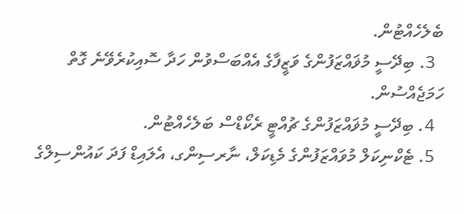ބެލެހެއްޓުން.
  3. ބިދޭސީ މުޥައްޒަފުންގެ ވަޒީފާގެ އެއްބަސްވުން ހަދާ ސޮއިކުރެވޭނެ ގޮތް ހަމަޖެއްސުން.
  4. ބިދޭސީ މުޥައްޒަފުންގެ ޗުއްޓީ ރެކޯޑްސް ބަލެހެއްޓުން.
  5. ޓެކްނިކަލް މުވައްޒަފުންގެ މެޑިކަލް، ނާރސިންގ، އެލައިޑް ފަދަ ކައުންސިލްގެ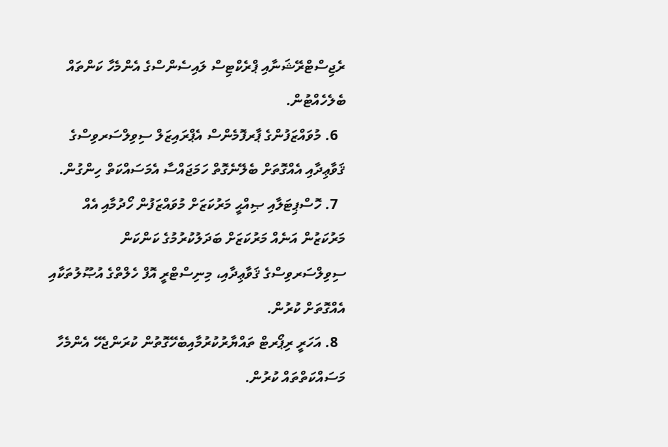ރެޖިސްޓްރޭޝަނާއި ޕްރެކްޓިސް ލައިސެންސްގެ އެންމެހާ ކަންތައް ބެލެހެއްޓުން.
  6. މުވައްޒަފުންގެ ޕާރފޮމެންސް އެޕްރައިޒަލް ސިވިލްސަރވިސްގެ ޤަވާޢިދާއި އެއްގޮތަށް ބެލޭނެގޮތް ހަމަޖައްސާ އެމަސައްކަތް ހިންގުން.
  7. ހޮސްޕިޓަލާއި ޞިއްޙީ މަރުކަޒަށް މުވައްޒަފުން ހޯދުމާއި އެއް މަރުކަޒުން އަނެއް މަރުކަޒަށް ބަދަލުކުރުމުގެ ކަންކަން ސިވިލްސަރވިސްގެ ޤަވާޢިދާއި، މިނިސްޓްރީ އޮފް ހެލްތްގެ އުޞޫލުތަކާއި އެއްގޮތަށް ކުރުން.
  8. އަހަރީ ރިޕޯރޓް ތައްޔާރުކުރުމާއިބެހޭގޮތުން ކުރަންޖެހޭ އެންމެހާ މަސައްކަތްތައް ކުރުން.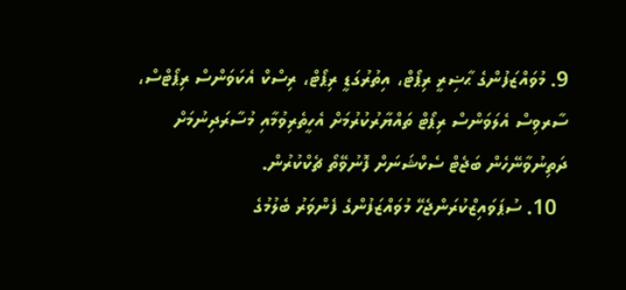9. މުވައްޒަފުންގެ ޙާޟިރީ ރިޕޯޓް، އިތުރުގަޑީ ރިޕޯޓް، ރިސްކް އެކަވަންސް ރިޕޯޓްސް، ސާރވިސް އެލަވަންސް ރިޕޯޓް ތައްޔާރުކުރުމަށް އެހީތެރިވުމާއި މުސާރަދިނުމަށް ދަތިނުވާނޭހެން ބަޖެޓް ސެކްޝަނަށް ފޮނުވޭތޯ ޗެކްކުރުން.
  10. ސުޕަވައިޒްކުރަންޖެހޭ މުވައްޒަފުންގެ ފެންވަރު ބެލުމުގެ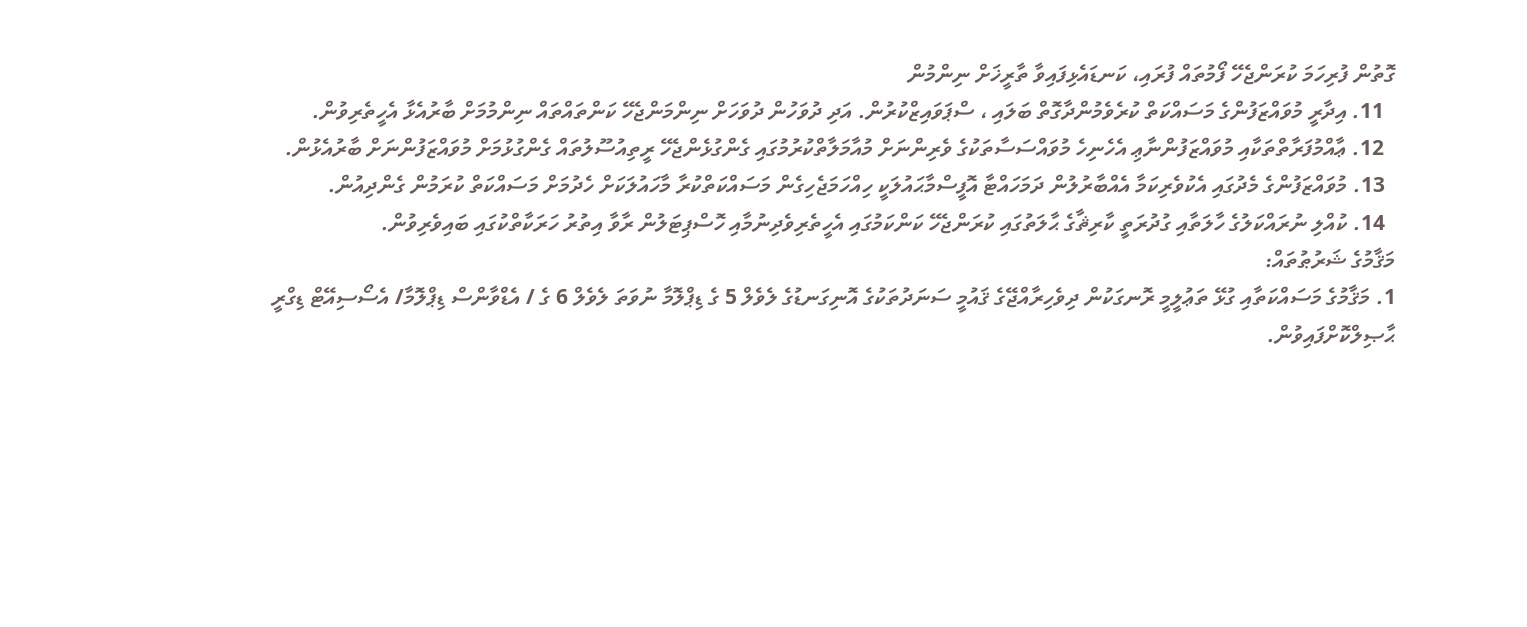ގޮތުން ފުރިހަމަ ކުރަންޖެހޭ ފޯމުތައް ފުރައި، ކަނޑައެޅިފައިވާ ތާރީޚަށް ނިންމުން
  11. އިދާރީ މުވައްޒަފުންގެ މަސައްކަތް ކުރެވެމުންދާގޮތް ބަލައި ، ސްޕަވައިޒްކުރުން. އަދި ދުވަހުން ދުވަހަށް ނިންމަންޖެހޭ ކަންތައްތައް ނިންމުމަށް ބާރުއެޅާ އެހީތެރިވުން.
  12. ޢާއްމުފަރާތްތަކާއި މުވައްޒަފުންނާޢި އެހެނިހެ މުވައްސަސާތަކުގެ ވެރިންނަށް މުއާމަލާތްކުރުމުގައި ގެންގުޅެންޖެހޭ ރީތިއުސޫލުތައް ގެންގުޅުމަށް މުވައްޒަފުންނަށް ބާރުއެޅުން.
  13. މުވައްޒަފުންގެ މެދުގައި އެކުވެރިކަމާ އެއްބާރުލުން ދަމަހައްޓާ އޮފީސްމާޙައުލަކީ ހިއްހަމަޖެހިގެން މަސައްކަތްކުރާ މާހައުލަކަށް ހެދުމަށް މަސައްކަތް ކުރަމުން ގެންދިއުން.
  14. ކުއްލި ނުރައްކަލުގެ ހާލަތާއި ގުދުރަތީ ކާރިޘާގެ ޙާލަތުގައި ކުރަންޖެހޭ ކަންކަމުގައި އެހީތެރިވެދިނުމާއި ހޮސްޕިޓަލުން ރާވާ އިތުރު ހަރަކާތްކުގައި ބައިވެރިވުން.
މަޤާމުގެ ޝަރުޠުތައް:
1. މަޤާމުގެ މަސައްކަތާއި ގުޅޭ ތަޢުލީމީ ރޮނގަކުން ދިވެހިރާއްޖޭގެ ޤައުމީ ސަނަދުތަކުގެ އޮނިގަނޑުގެ ލެވެލް 5 ގެ ޑިޕްލޮމާ ނުވަތަ ލެވެލް 6 ގެ / އެޑްވާންސް ޑިޕްލޮމާ/ އެސޯސިއޭޓް ޑިގްރީ ޙާޞިލްކޮށްފައިވުން.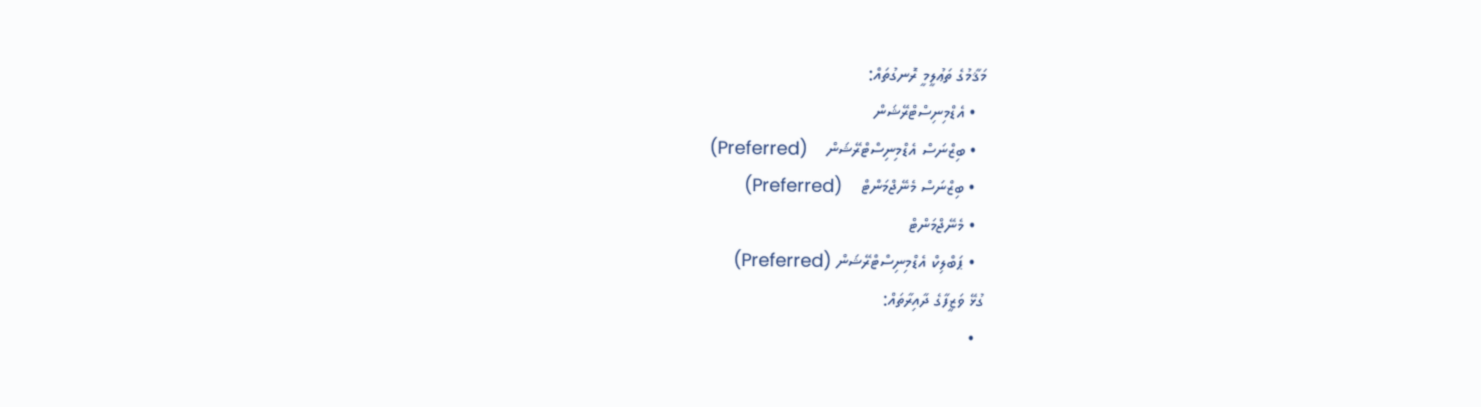މަޤާމުގެ ތަޢުލީމީ ރޮނގުތައް:
  • އެޑްމިނިސްޓްރޭޝަން
  • ބިޒްނަސް އެޑްމިނިސްޓްރޭޝަން    (Preferred)
  • ބިޒްނަސް މެނޭޖްމަންޓް    (Preferred)
  • މެނޭޖްމަންޓް
  • ޕަބްލިކް އެޑްމިނިސްޓްރޭޝަން (Preferred)
ގުޅޭ ވަޒީފާގެ ދާއިރާތައް:
  •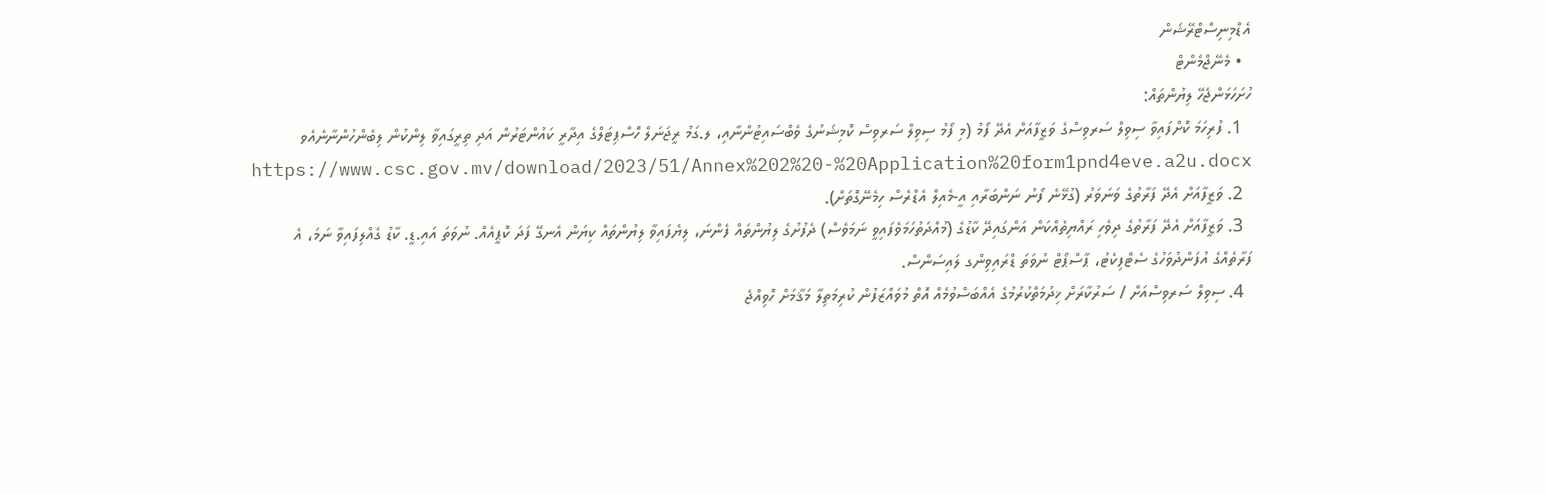އެޑްމިނިސްޓްރޭޝަން
  • މެނޭޖްމެންޓް
ހުށަހަޅަންޖެހޭ ލިޔުންތައް:
  1. ފުރިހަމަ ކޮށްފައިވާ ސިވިލް ސަރވިސްގެ ވަޒީފާއަށް އެދޭ ފޯމު (މި ފޯމު ސިވިލް ސަރވިސް ކޮމިޝަނުގެ ވެބްސައިޓުންނާއި، ލ.ގަމު ރީޖަނަލް ހޮސްޕިޓަލްގެ އިދާރީ ކައުންޓަރުން އަދި ތިރީގައިވާ ލިންކުން ލިބެންހުންނާނެއެވ https://www.csc.gov.mv/download/2023/51/Annex%202%20-%20Application%20form1pnd4eve.a2u.docx
  2. ވަޒީފާއަށް އެދޭ ފަރާތުގެ ވަނަވަރު (ގުޅޭނެ ފޯނު ނަންބަރާއި އީ-މެއިލް އެޑްރެސް ހިމެނޭގޮތަށް).
  3. ވަޒީފާއަށް އެދޭ ފަރާތުގެ ދިވެހި ރައްޔިތެއްކަން އަންގައިދޭ ކާޑުގެ (މުއްދަތުހަމަވެފައިވީ ނަމަވެސް) ދެފުށުގެ ލިޔުންތައް ފެންނަ، ލިޔެފައިވާ ލިޔުންތައް ކިޔަން އެނގޭ ފަދަ ކޮޕީއެއް. ނުވަތަ އައި.ޑީ. ކާޑު ގެއްލިފައިވާ ނަމަ، އެ ފަރާތެއްގެ އުފަންދުވަހުގެ ސެޓްފިކެޓު، ޕާސްޕޯޓް ނުވަތަ ޑްރައިވިންގ ލައިސަންސް.
  4. ސިވިލް ސަރވިސްއަށް / ސަރުކާރަށް ޚިދުމަތްކުރުމުގެ އެއްބަސްވުމެއް އޮތް މުވައްޒަފުން ކުރިމަތިލާ މަޤާމަށް ހޮވިއްޖެ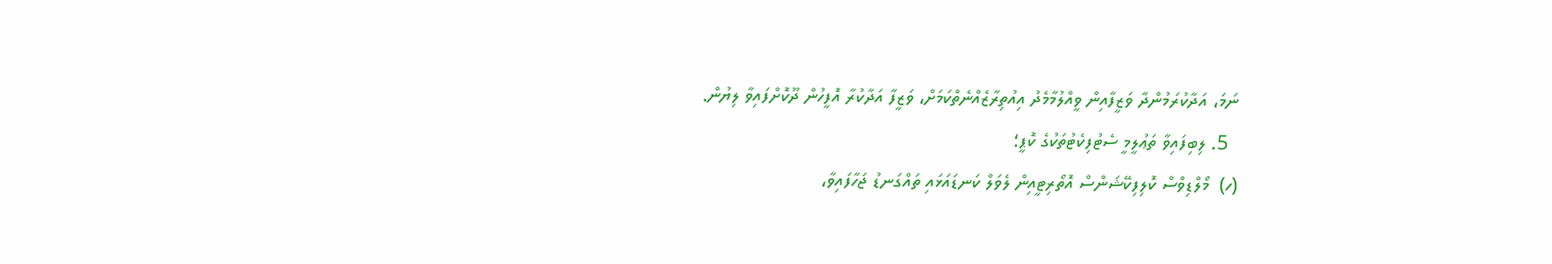ނަމަ، އަދާކުރަމުންދާ ވަޒީފާއިން ވީއްލުމާމެދު އިއުތިރާޒެއްނެތްކަމަށް، ވަޒީފާ އަދާކުރާ އޮފީހުން ދޫކޮށްފައިވާ ލިޔުން.
  5. ލިބިފައިވާ ތަޢުލީމީ ސެޓުފިކެޓުތަކުގެ ކޮޕީ؛
(ހ)  މޯލްޑިވްސް ކޮލިފިކޭޝަންސް އޮތޯރިޓީއިން ލެވަލް ކަނޑައަޅައި ތައްގަނޑު ޖަހާފައިވާ،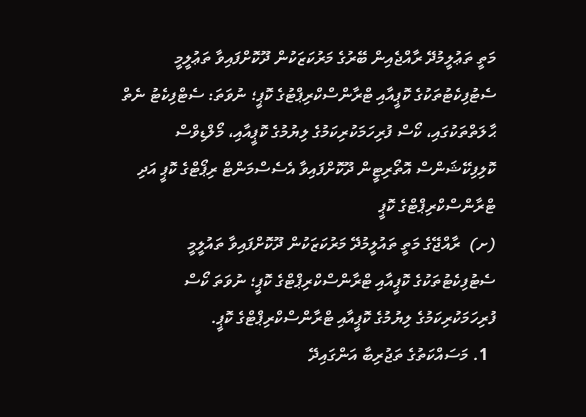މަތީ ތަޢުލީމުދޭ ރާއްޖެއިން ބޭރުގެ މަރުކަޒަކުން ދޫކޮށްފައިވާ ތަޢުލީމީ ސެޓުފިކެޓުތަކުގެ ކޮޕީއާއި ޓްރާންސްކްރިޕްޓުގެ ކޮޕީ؛ ނުވަތަ: ސެޓްފިކެޓު ނެތް ޙާލަތްތަކުގައި، ކޯސް ފުރިހަމަކުރިކަމުގެ ލިޔުމުގެ ކޮޕީއާއި، މޯލްޑިވްސް ކޮލިފިކޭޝަންސް އޮތޯރިޓީން ދޫކޮށްފައިވާ އެސެސްމަންޓް ރިޕޯޓްގެ ކޮޕީ އަދި ޓްރާންސްކްރިޕްޓްގެ ކޮޕީ
(ށ)  ރާއްޖޭގެ މަތީ ތައުލީމުދޭ މަރުކަޒަކުން ދޫކޮށްފައިވާ ތައުލީމީ ސެޓުފިކެޓުތަކުގެ ކޮޕީއާއި ޓްރާންސްކްރިޕްޓްގެ ކޮޕީ؛ ނުވަތަ ކޯސް ފުރިހަމަކުރިކަމުގެ ލިޔުމުގެ ކޮޕީއާއި ޓްރާންސްކްރިޕްޓްގެ ކޮޕީ.
  1. މަސައްކަތުގެ ތަޖުރިބާ އަންގައިދޭ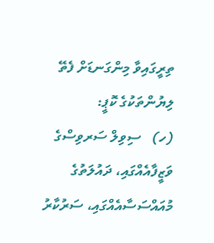ތިރީގައިވާ މިންގަނޑަށް ފެތޭ ލިޔުންތަކުގެ ކޮޕީ:
(ހ)   ސިވިލް ސަރވިސްގެ ވަޒީފާއެއްގައި، ދައުލަތުގެ މުއައްސަސާއެއްގައި، ސަރުކާރު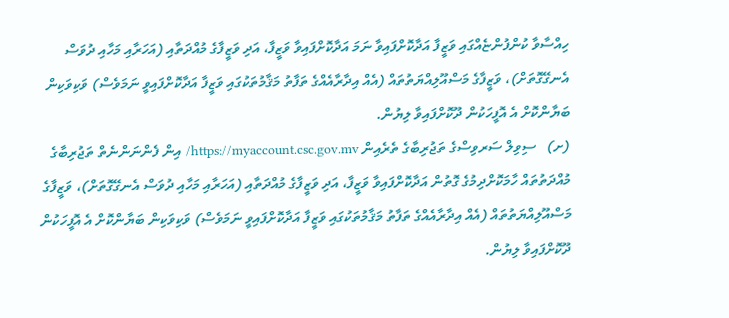ހިއްސާވާ ކުންފުންޏެއްގައި ވަޒީފާ އަދާކޮށްފައިވާ ނަމަ އަދާކޮށްފައިވާ ވަޒީފާ، އަދި ވަޒީފާގެ މުއްދަތާއި (އަހަރާއި މަހާއި ދުވަސް އެނގޭގޮތަށް)، ވަޒީފާގެ މަސްއޫލިއްޔަތުތައް (އެއް އިދާރާއެއްގެ ތަފާތު މަޤާމުތަކުގައި ވަޒީފާ އަދާކޮށްފައިވީ ނަމަވެސް) ވަކިވަކިން ބަޔާންކޮށް އެ އޮފީހަކުން ދޫކޮށްފައިވާ ލިޔުން.
(ށ)   ސިވިލް ސަރވިސްގެ ތަޖުރިބާގެ ތެރެއިން https://myaccount.csc.gov.mv/ އިން ފެންނަންނެތް ތަޖުރިބާގެ މުއްދަތުތައް ހާމަކޮށްދިމުގެ ގޮތުން އަދާކޮށްފައިވާ ވަޒީފާ، އަދި ވަޒީފާގެ މުއްދަތާއި (އަހަރާއި މަހާއި ދުވަސް އެނގޭގޮތަށް)، ވަޒީފާގެ މަސްއޫލިއްޔަތުތައް (އެއް އިދާރާއެއްގެ ތަފާތު މަޤާމުތަކުގައި ވަޒީފާ އަދާކޮށްފައިވީ ނަމަވެސް) ވަކިވަކިން ބަޔާންކޮށް އެ އޮފީހަކުން ދޫކޮށްފައިވާ ލިޔުން.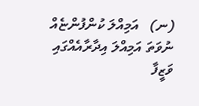(ނ)   އަމިއްލަ ކުންފުންޏެއް ނުވަތަ އަމިއްލަ އިދާރާއެއްގައި ވަޒީފާ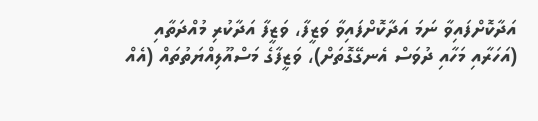އަދާކޮށްފައިވާ ނަމަ އަދާކޮށްފައިވާ ވަޒީފާ، ވަޒީފާ އަދާކުރި މުއްދަތާއި (އަހަރާއި މަހާއި ދުވަސް އެނގޭގޮތަށް)، ވަޒީފާގެ މަސްއޫލިއްޔަތުތައް (އެއް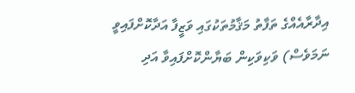އިދާރާއެއްގެ ތަފާތު މަޤާމުތަކުގައި ވަޒީފާ އަދާކޮށްފައިވީ ނަމަވެސް) ވަކިވަކިން ބަޔާންކޮށްފައިވާ އަދި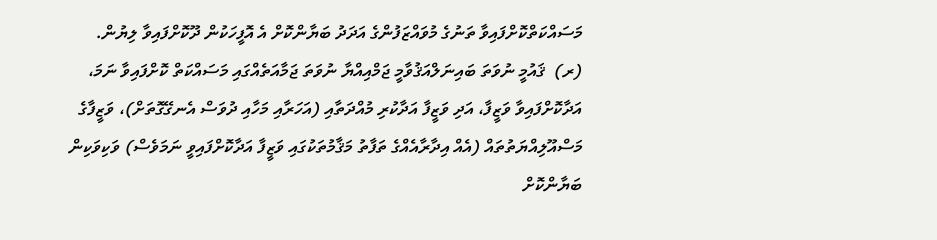މަސައްކަތްކޮށްފައިވާ ތަނުގެ މުވައްޒަފުންގެ އަދަދު ބަޔާންކޮށް އެ އޮފީހަކުން ދޫކޮށްފައިވާ ލިޔުން.
(ރ)  ޤައުމީ ނުވަތަ ބައިނަލްއަޤުވާމީ ޖަމްއިއްޔާ ނުވަތަ ޖަމާއަތެއްގައި މަސައްކަތް ކޮށްފައިވާ ނަމަ، އަދާކޮށްފައިވާ ވަޒީފާ، އަދި ވަޒީފާ އަދާކުރި މުއްދަތާއި (އަހަރާއި މަހާއި ދުވަސް އެނގޭގޮތަށް)، ވަޒީފާގެ މަސްއޫލިއްޔަތުތައް (އެއް އިދާރާއެއްގެ ތަފާތު މަޤާމުތަކުގައި ވަޒީފާ އަދާކޮށްފައިވީ ނަމަވެސް) ވަކިވަކިން ބަޔާންކޮށް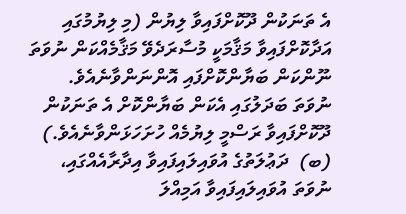އެ ތަނަކުން ދޫކޮށްފައިވާ ލިޔުން (މި ލިޔުމުގައި އަދާކޮށްފައިވާ މަޤާމަކީ މުސާރަދެވޭ މަޤާމެއްކަން ނުވަތަ ނޫންކަން ބަޔާންކޮށްފައި އޮންނަންވާނެއެވެ. ނުވަތަ ބަދަލުގައި އެކަން ބަޔާންކޮށް އެ ތަނަކުން ދޫކޮށްފައިވާ ރަސްމީ ލިޔުމެއް ހުށަހަޅަންވާނެއެވެ.)
(ބ)  ދަޢުލަތުގެ އުވައިލައިފައިވާ އިދާރާއެއްގައި، ނުވަތަ އުވައިލައިފައިވާ އަމިއްލަ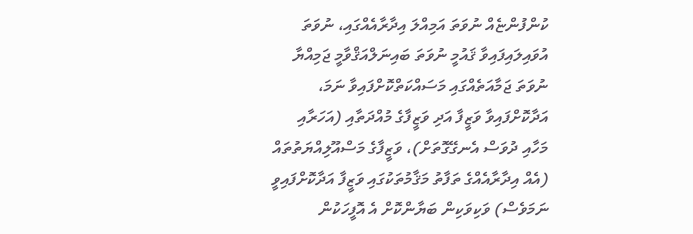ކުންފުންޏެއް ނުވަތަ އަމިއްލަ އިދާރާއެއްގައި، ނުވަތަ އުވައިލައިފައިވާ ޤައުމީ ނުވަތަ ބައިނަލްއަޤްވާމީ ޖަމިއްޔާ ނުވަތަ ޖަމާއަތެއްގައި މަސައްކަތްކޮށްފައިވާ ނަމަ، އަދާކޮށްފައިވާ ވަޒީފާ އަދި ވަޒީފާގެ މުއްދަތާއި (އަހަރާއި މަހާއި ދުވަސް އެނގޭގޮތަށް)، ވަޒީފާގެ މަސްއޫލިއްޔަތުތައް (އެއް އިދާރާއެއްގެ ތަފާތު މަޤާމުތަކުގައި ވަޒީފާ އަދާކޮށްފައިވީ ނަމަވެސް) ވަކިވަކިން ބަޔާންކޮށް އެ އޮފީހަކުން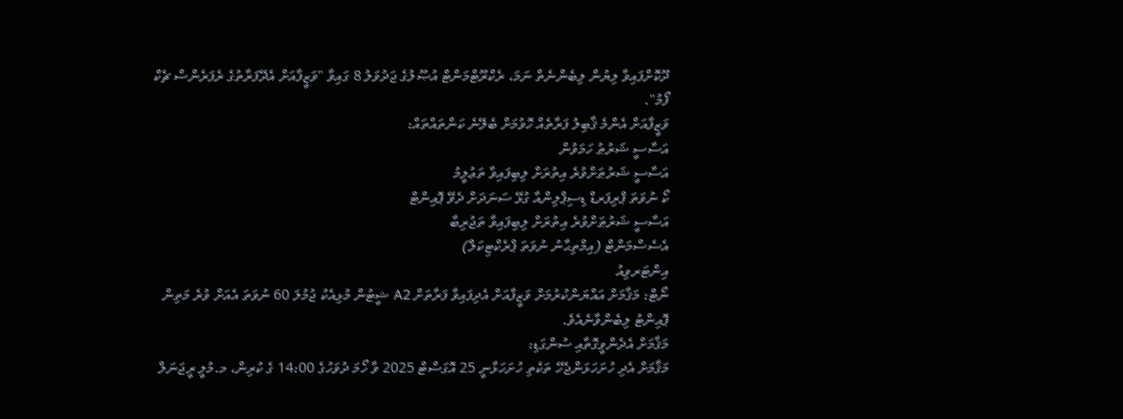ދޫކޮށްފައިވާ ލިޔުން ލިބެންނެތް ނަމަ، ރެކްރޫޓްމަންޓް އުޞޫލުގެ ޖަދުވަލު 8 ގައިވާ "ވަޒީފާއަށް އެދޭފަރާތުގެ ރެފަރެންސް ޗެކް ފޯމު".
ވަޒީފާއަށް އެންމެ ޤާބިލު ފަރާތެއް ހޮވުމަށް ބެލޭނެ ކަންތައްތައް:
އަސާސީ ޝަރުޠު ހަމަވުން
އަސާސީ ޝަރުޠަށްވުރެ އިތުރަށް ލިބިފައިވާ ތަޢުލީމު
ކޯ ނުވަތަ ޕްރިފަރޑް ޑިސިޕްލިންއާ ގުޅޭ ސަނަދަށް ދެވޭ ޕޮއިންޓް
އަސާސީ ޝަރުޠަށްވުރެ އިތުރަށް ލިބިފައިވާ ތަޖުރިބާ
އެސެސްމަންޓް (އިމްތިޙާނު ނުވަތަ ޕްރެކްޓިކަލް)
އިންޓަރވިއު
ނޯޓް: މަޤާމަށް އައްޔަންކުރުމަށް ވަޒީފާއަށް އެދިފައިވާ ފަރާތަށް A2 ޝީޓުން މުޅިއެކު ޖުމުލަ 60 ނުވަތަ އެއަށް ވުރެ މަތިން ޕޮއިންޓު ލިބެންވާނެއެވެ.
މަޤާމަށް އެދެންވީގޮތާއި ސުންގަޑި:
މަޤާމަށް އެދި ހުށަހަޅަންޖެހޭ ތަކެތި ހުށަހަޅާނީ 25 އޮގަސްޓް 2025 ވާ ހޯމަ ދުވަހުގެ 14:00 ގެ ކުރިން، މ.މުލީ ރީޖަނަލް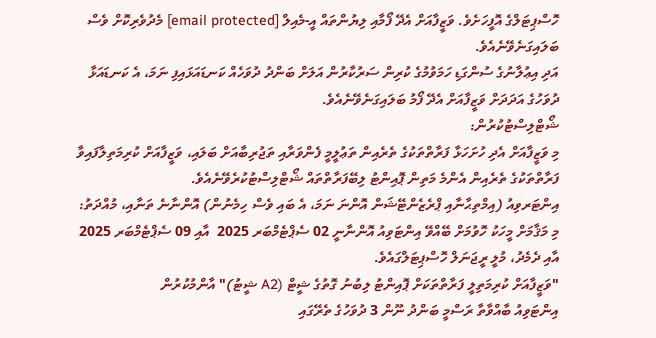ހޮސްޕިޓަލްގެ އޮފީހަށެވެ. ވަޒީފާއަށް އެދޭ ފޯމާއި ލިޔުންތައް އީ-މެއިލް [email protected] މެދުވެރިކޮށް ވެސް ބަލައިގަނެވޭނެއެވެ.
އަދި އިޢުލާނުގެ ސުންގަޑި ހަމަވުމުގެ ކުރިން ސަރުކާރުން އަލަށް ބަންދު ދުވަހެއް ކަނޑައަޅައިފި ނަމަ، އެ ކަނޑައަޅާ ދުވަހުގެ އަދަދަށް ވަޒީފާއަށް އެދޭ ފޯމު ބަލައިގަނެވޭނެއެވެ.
ޝޯޓްލިސްޓުކުރުން:
މި ވަޒީފާއަށް އެދި ހުށަހަޅާ ފަރާތްތަކުގެ ތެރެއިން ތަޢުލީމީ ފެންވަރާއި ތަޖުރިބާއަށް ބަލައި، ވަޒީފާއަށް ކުރިމަތިލާފައިވާ ފަރާތްތަކުގެ ތެރެއިން އެންމެ މަތިން ޕޮއިންޓު ލިބޭފަރާތްތައް ޝޯޓްލިސްޓުކުރެވޭނެއެވެ.
އިންޓަރވިއު (އިމްތިޙާނާއި ޕްރެޒެންޓޭޝަން އޮންނަ ނަމަ، އެ ބައި ވެސް ހިމެނުން) އޮންނާނެ ތަނާއި، މުއްދަތު:
މި މަޤާމަށް މީހަކު ހޮވުމަށް ބޭއްވޭ އިންޓަވިއު އޮންނާނީ 02 ސެޕްޓެމްބަރ 2025  އާއި 09 ސެޕްޓެމްބަރ 2025  އާއި ދެމެދު، މުލީ ރީޖަނަލް ހޮސްޕިޓަލްގައެވެ.
"ވަޒީފާއަށް ކުރިމަތިލީ ފަރާތްތަކަށް ޕޮއިންޓު ލިބުނު ގޮތުގެ ޝީޓް (A2 ޝީޓު)" އާންމުކުރުން
އިންޓަވިއު ބާއްވާތާ ރަސްމީ ބަންދު ނޫން 3 ދުވަހުގެ ތެރޭގައި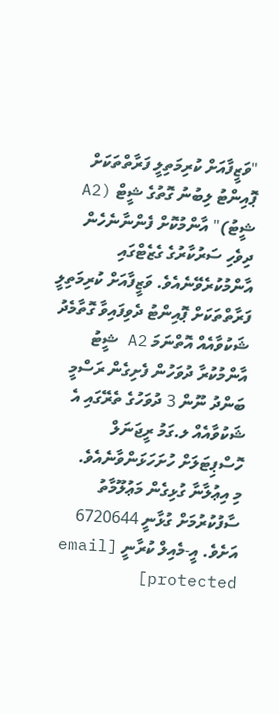"ވަޒީފާއަށް ކުރިމަތިލީ ފަރާތްތަކަށް ޕޮއިންޓު ލިބުނު ގޮތުގެ ޝީޓް (A2 ޝީޓު)" އާންމުކޮށް ފެންނާނެހެން ދިވެހި ސަރުކާރުގެ ގެޒެޓްގައި އާންމުކުރެވޭނެއެވެ. ވަޒީފާއަށް ކުރިމަތިލީ ފަރާތްތަކަށް ޕޮއިންޓު ދެވިފައިވާ ގޮތާމެދު ޝަކުވާއެއް އޮތްނަމަ A2 ޝީޓު އާންމުކުރާ ދުވަހުން ފެށިގެން ރަސްމީ ބަންދު ނޫން 3 ދުވަހުގެ ތެރޭގައި އެ ޝަކުވާއެއް ލ.ގަމު ރީޖަނަލް ހޮސްޕިޓަލަށް ހުށަހަޅަންވާނެއެވެ.
މި އިޢުލާނާ ގުޅިގެން މަޢުލޫމާތު ސާފުކުރުމަށް ގުޅާނީ 6720644 އަށެވެ. އީ-މެއިލް ކުރާނީ [email protected]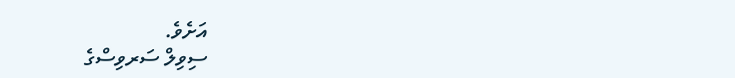އަށެވެ.
ސިވިލް ސަރވިސްގެ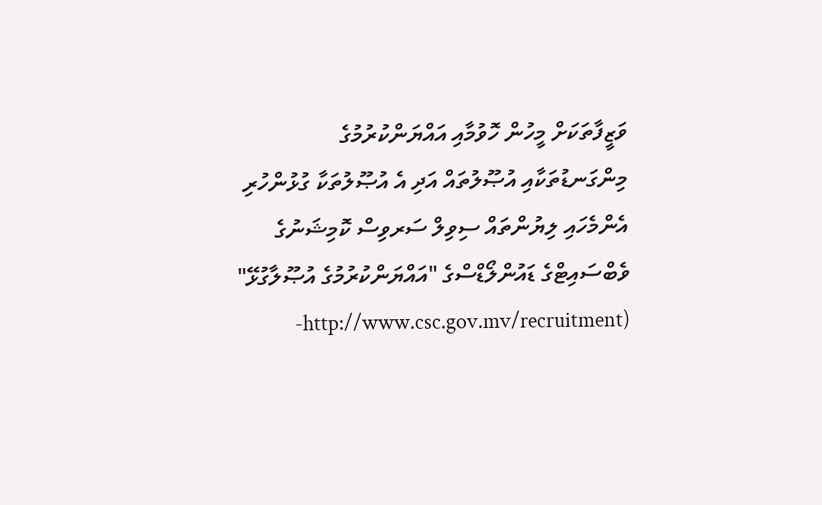ވަޒީފާތަކަށް މީހުން ހޮވުމާއި އައްޔަންކުރުމުގެ މިންގަނޑުތަކާއި އުޞޫލުތައް އަދި އެ އުޞޫލުތަކާ ގުޅުންހުރި އެންމެހައި ލިޔުންތައް ސިވިލް ސަރވިސް ކޮމިޝަނުގެ ވެބްސައިޓްގެ ޑައުންލޯޑްސްގެ "އައްޔަންކުރުމުގެ އުޞޫލާގުޅޭ" (http://www.csc.gov.mv/recruitment-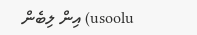usoolu) އިން ލިބެން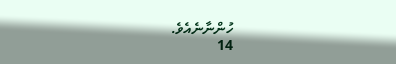ހުންނާނެއެވެ.
14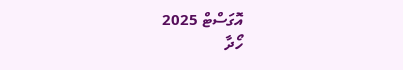އޮގަސްޓް 2025
ހޯދާ